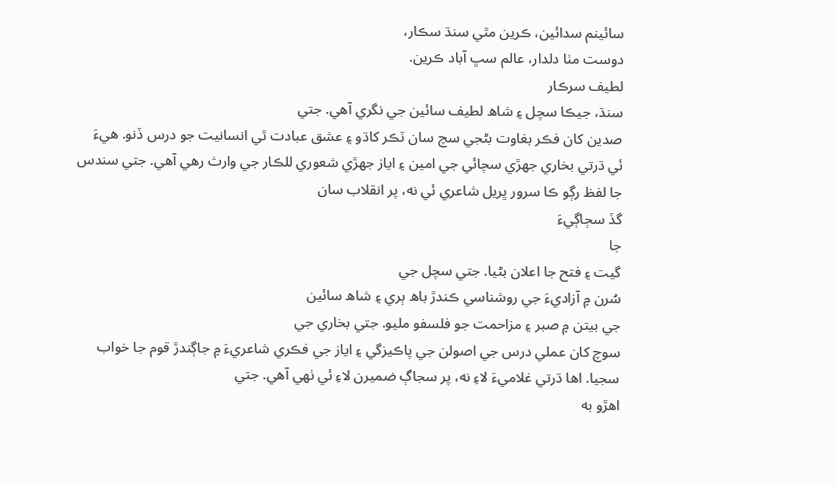سائينم سدائين، ڪرين مٿي سنڌ سڪار،
دوست مٺا دلدار، عالم سڀ آباد ڪرين.
لطيف سرڪار
سنڌ، جيڪا سچل ۽ شاھ لطيف سائين جي نگري آهي. جتي
صدين کان فڪر بغاوت بڻجي سچ سان ٽڪر کاڌو ۽ عشق عبادت ٿي انسانيت جو درس ڏنو. هيءَ
ئي ڌرتي بخاري جهڙي سچائي جي امين ۽ اياز جهڙي شعوري للڪار جي وارث رھي آهي. جتي سندس
جا لفظ رڳو ڪا سرور ڀريل شاعري ئي نه، پر انقلاب سان
گڏ سڄاڳيءَ
جا
گيت ۽ فتح جا اعلان بڻيا. جتي سچل جي
سُرن ۾ آزاديءَ جي روشناسي ڪندڙ باھ ٻري ۽ شاھ سائين
جي بيتن ۾ صبر ۽ مزاحمت جو فلسفو مليو. جتي بخاري جي
سوچ کان عملي درس جي اصولن جي پاڪيزگي ۽ اياز جي فڪري شاعريءَ ۾ جاڳندڙ قوم جا خواب
سجيا. اها ڌرتي غلاميءَ لاءِ نه، پر سجاڳ ضميرن لاءِ ئي ٺهي آهي. جتي
اھڙو به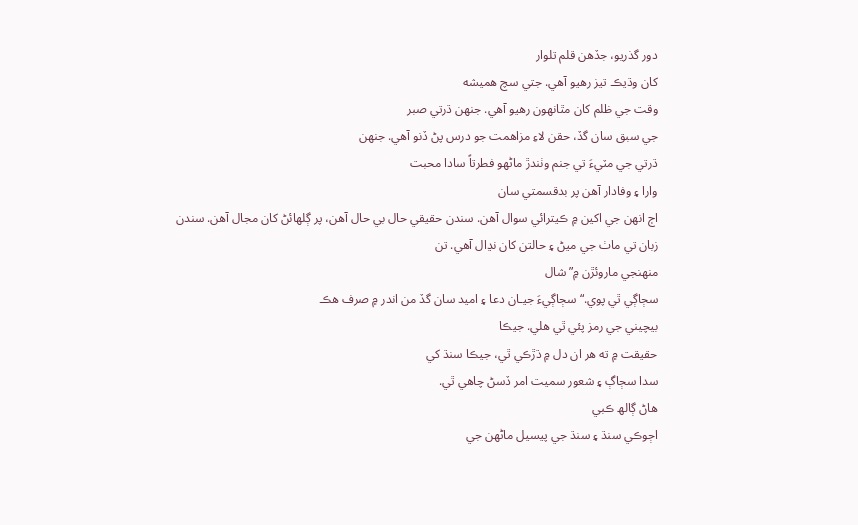دور گذريو، جڏهن قلم تلوار
کان وڌيڪ تيز رهيو آهي. جتي سچ هميشه
وقت جي ظلم کان مٿانهون رهيو آهي. جنهن ڌرتي صبر
جي سبق سان گڏ، حقن لاءِ مزاھمت جو درس پڻ ڏنو آهي. جنهن
ڌرتي جي مٽيءَ تي جنم وٺندڙ ماڻهو فطرتاً سادا محبت
وارا ۽ وفادار آهن پر بدقسمتي سان
اڄ انهن جي اکين ۾ ڪيترائي سوال آهن. سندن حقيقي حال بي حال آهن، پر ڳلھائڻ کان مجال آهن. سندن
زبان تي ماٺ جي ميڻ ۽ حالتن کان نڍال آهي. تن
منهنجي ماروئڙن ۾”شال
سڄاڳي ٿي پوي.“ سڄاڳيءَ جيـان دعا ۽ اميد سان گڏ من اندر ۾ صرف هڪ
بيچيني جي رمز پئي ٿي ھلي. جيڪا
حقيقت ۾ ته هر ان دل ۾ ڌڙڪي ٿي، جيڪا سنڌ کي
سدا سڄاڳ ۽ شعور سميت امر ڏسڻ چاهي ٿي.
ھاڻ ڳالھ ڪبي
اڄوڪي سنڌ ۽ سنڌ جي پيسيل ماڻهن جي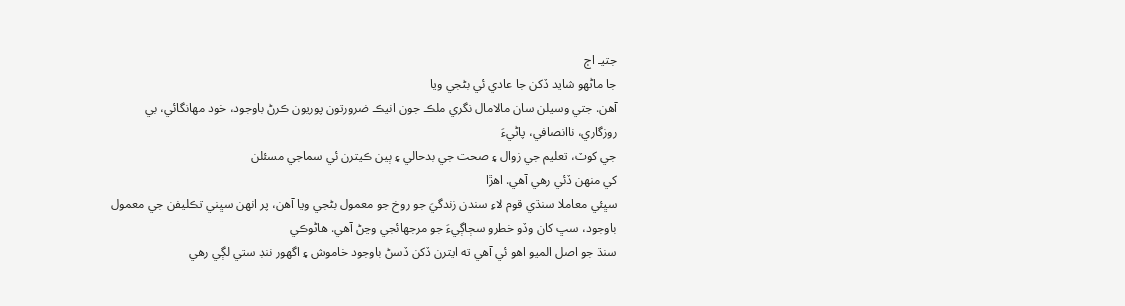جتيـ اڄ
جا ماڻهو شايد ڏکن جا عادي ئي بڻجي ويا
آهن. جتي وسيلن سان مالامال نگري ملڪ جون انيڪ ضرورتون پوريون ڪرڻ باوجود، خود مهانگائي، بي
روزگاري، ناانصافي، پاڻيءَ
جي کوٽ، تعليم جي زوال ۽ صحت جي بدحالي ۽ ٻين ڪيترن ئي سماجي مسئلن
کي منهن ڏئي رھي آهي. اھڙا
سڀئي معاملا سنڌي قوم لاءِ سندن زندگيَ جو روخ جو معمول بڻجي ويا آهن، پر انهن سڀني تڪليفن جي معمول
باوجود، سڀ کان وڏو خطرو سڄاڳيءَ جو مرجهائجي وڃڻ آهي. ھاڻوڪي
سنڌ جو اصل الميو اهو ئي آهي ته ايترن ڏکن ڏسڻ باوجود خاموش ۽ اگھور ننڊ ستي لڳي رھي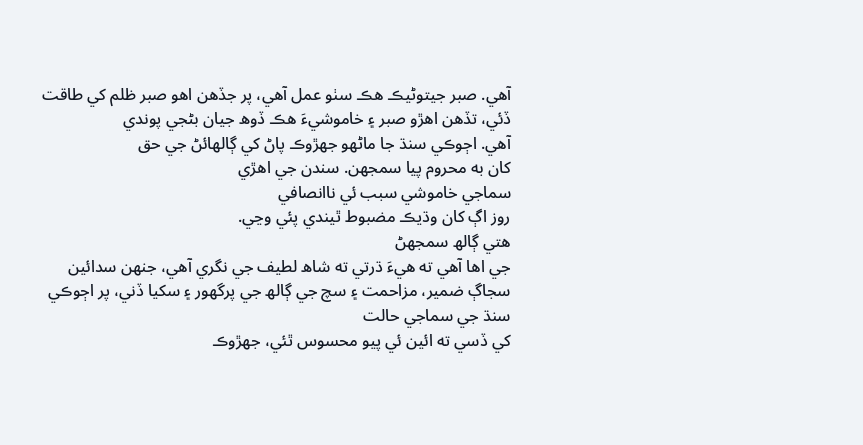آهي. صبر جيتوڻيڪ ھڪ سٺو عمل آهي، پر جڏهن اھو صبر ظلم کي طاقت ڏئي، تڏهن اهڙو صبر ۽ خاموشيءَ ھڪ ڏوھ جيان بڻجي پوندي
آهي. اڄوڪي سنڌ جا ماڻهو جھڙوڪ پاڻ کي ڳالهائڻ جي حق
کان به محروم پيا سمجھن. سندن جي اھڙي
سماجي خاموشي سبب ئي ناانصافي
روز اڳ کان وڌيڪ مضبوط ٿيندي پئي وڃي.
ھتي ڳالھ سمجھڻ
جي اھا آهي ته هيءَ ڌرتي ته شاھ لطيف جي نگري آهي، جنهن سدائين
سجاڳ ضمير، مزاحمت ۽ سچ جي ڳالھ جي پرگھور ۽ سکيا ڏني، پر اڄوڪي سنڌ جي سماجي حالت
کي ڏسي ته ائين ئي پيو محسوس ٿئي، جھڙوڪ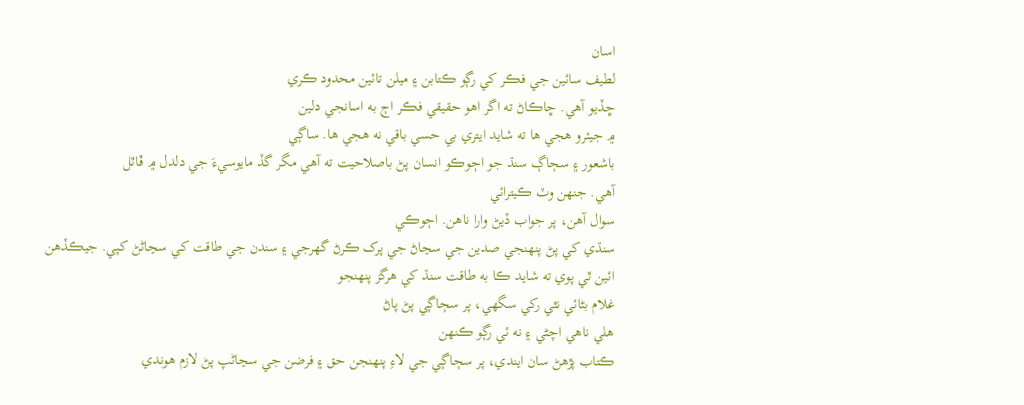اسان
لطيف سائين جي فڪر کي رڳو ڪتابن ۽ ميلن تائين محدود ڪري
ڇڏيو آهي. ڇاڪاڻ ته اگر اهو حقيقي فڪر اڄ به اسانجي دلين
۾ جيئرو هجي ها ته شايد ايتري بي حسي باقي نه هجي ھا. ساڳي
باشعور ۽ سڄاڳ سنڌ جو اڄوڪو انسان پڻ باصلاحيت ته آهي مگر گڏ مايوسيءَ جي دلدل ۾ ڦاٿل
آهي. جنهن وٽ ڪيترائي
سوال آهن، پر جواب ڏيڻ وارا ناهن. اڄوڪي
سنڌي کي پڻ پنهنجي صدين جي سڃاڻ جي پرک ڪرڻ گھرجي ۽ سندن جي طاقت کي سڃاڻڻ کپي. جيڪڏهن
ائين ٿي پوي ته شايد ڪا به طاقت سنڌ کي ھرگز پنهنجو
غلام بڻائي نٿي رکي سگهي، پر سڄاڳي پڻ پاڻ
ھلي ناهي اچڻي ۽ نه ئي رڳو ڪنهن
ڪتاب پڙهڻ سان ايندي، پر سڄاڳي جي لاءِ پنهنجن حق ۽ فرضن جي سڃاڻپ پڻ لازم ھوندي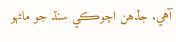آهي. جڏهن اڄوڪي سنڌ جو ماڻهو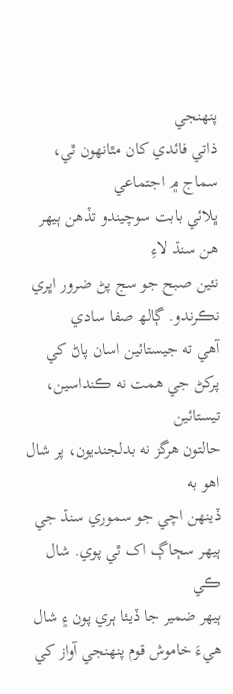پنهنجي
ذاتي فائدي کان مٿانھون ٿي، سماج ۾ اجتماعي
ڀلائي بابت سوچيندو تڏهن ٻيھر ھن سنڌ لاءِ
نئين صبح جو سج پڻ ضرور اڀري نڪرندو. ڳالھ صفا سادي
آهي ته جيستائين اسان پاڻ کي پرکڻ جي همت نه ڪنداسين، تيستائين
حالتون ھرگز نه بدلجنديون، پر شال اھو به
ڏينهن اچي جو سموري سنڌ جي ٻيھر سڄاڳ اک ٿي پوي. شال ڪي
ٻيھر ضمير جا ڏيئا ٻري پون ۽ شال هيءَ خاموش قوم پنهنجي آواز کي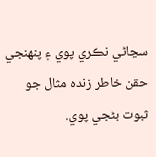سڃاڻي نڪري پوي ۽ پنهنجي
حقن خاطر زنده مثال جو ثبوت بڻجي پوي.